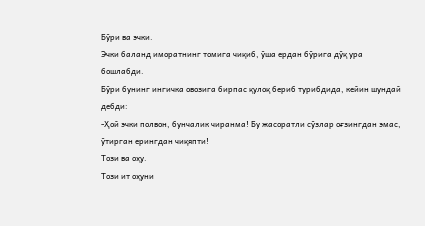Бўри ва эчки.
Эчки баланд иморатнинг томига чиқиб, ўша ердан бўрига дўқ ура бошлабди.
Бўри бунинг ингичка овозига бирпас қулоқ бериб турибдида, кейин шундай дебди:
-Ҳой эчки полвон, бунчалик чиранма! Бу жасоратли сўзлар оғзингдан эмас, ўтирган ерингдан чиқяпти!
Този ва оҳу.
Този ит оҳуни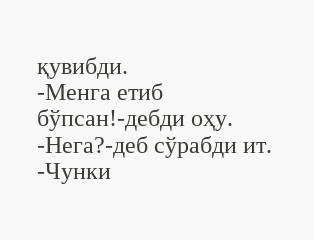қувибди.
-Менга етиб бўпсан!-дебди оҳу.
-Нега?-деб сўрабди ит.
-Чунки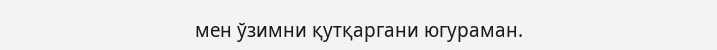мен ўзимни қутқаргани югураман.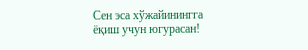Сен эса хўжайинингга ёқиш учун югурасан!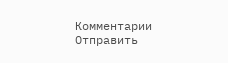Комментарии
Отправить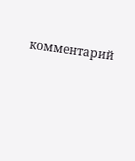комментарий